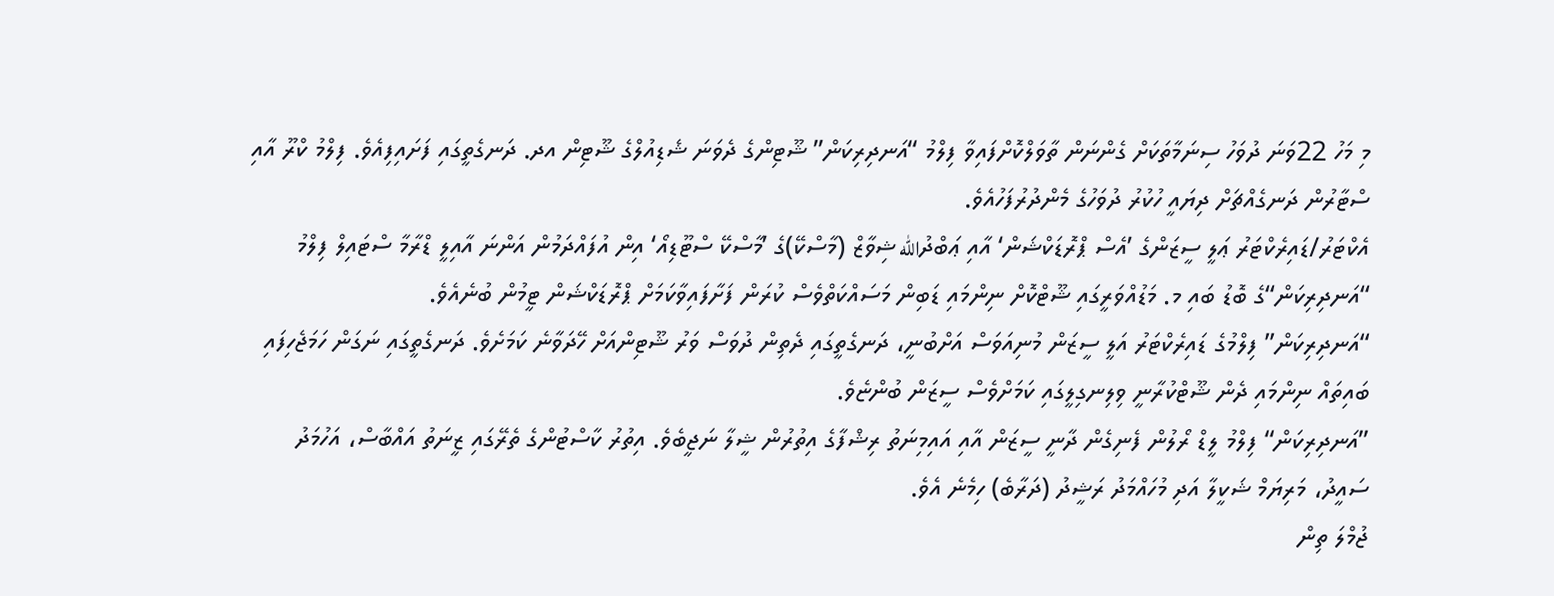މި މަހު 22ވަނަ ދުވަހު ސިނަމާތަކަށް ގެންނަން ތާވަލްކޮށްފައިވާ ފިލްމު “އަނދިރިކަން” ޝޫޓިންގެ ދެވަނަ ޝެޑިއުލްގެ ޝޫޓިން އދ. ދަނގެތީގައި ފަށައިފިއެވެ. ފިލްމު ކްރޫ އާއި ސްޓާރުން ދަނގެއްޗަށް ދިޔައީ ހުކުރު ދުވަހުގެ މެންދުރުފަހުއެވެ.
އެކްޓަރު/ޑައިރެކްޓަރު ޢަލީ ސީޒަންގެ ’އެސް ޕްރޮޑަކްޝަން‘ އާއި ޢަބްދުالله ޝިވާޒް (މާސްކޭ)ގެ ’މާސްކޭ ސްޓޫޑިއޯ‘ އިން އުފައްދަމުން އަންނަ އާއިލީ ޑްރާމާ ސްޓައިލް ފިލްމު “އަނދިރިކަން“ގެ ބޮޑު ބައި މ. މަޑުއްވަރީގައި ޝޫޓްކޮށް ނިންމައި ޑަބިން މަސައްކަތްވެސް ކުރަން ފަށާފައިވާކަމަށް ޕްރޮޑަކްޝަން ޓީމުން ބުނެއެވެ.
“އަނދިރިކަން” ފިލްމުގެ ޑައިރެކްޓަރު އަލީ ސީޒަން މުނިއަވަސް އަށްބުނީ، ދަނގެތީގައި ދެތިން ދުވަސް ވަރު ޝޫޓިންއަށް ހޭދަވާނެ ކަމަށެވެ. ދަނގެތީގައި ނަގަން ހަމަޖެހިފައި ބައިތައް ނިންމައި ދެން ޝޫޓްކުރާނީ ވިލިނގިލީގައި ކަމަށްވެސް ސީޒަން ބުންޏެވެ.
”އަނދިރިކަން“ ފިލްމު ލީޑް ރޯލުން ފެނިގެން ދާނީ ސީޒަން އާއި އައިމިނަތު ރިޝްފާގެ އިތުރުން ޝީލާ ނަޖީބެވެ. އިތުރު ކާސްޓުންގެ ތެރޭގައި ޒީނަތު އައްބާސް، އަހުމަދު ސައީދު، މަރިޔަމް ޝަކީލާ އަދި މުހައްމަދު ރަޝީދު (ދަރާބެ) ހިމެނެ އެވެ.
ޖުމްލަ ތިން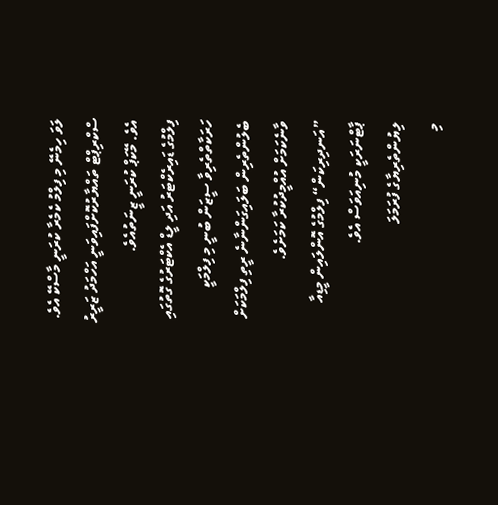ލަވަ ހިމެނޭ މި ފިލްމު ކެމެރާ ކުރަނީ މާސްކޭ އެވެ. ސްކްރިޕްޓް ތައްޔާރުކޮށްފައިވަނީ އަހްމަދު ޒަރީރު އެވެ. މޭކަޕް ކުރަނީ ޒީނަތުއެވެ.
ފިލްމުގެ ޑައިރެކްޓަރު އަދި ލީޑް އެކްޓަރުގެ ގޮތުގައި ހަރަކާތްތެރިވާ ސީޒަން ބުނީ މި ފިލްމަކީ ބެލުންތެރިން ބަލައިގަންނާނެ ރީތި ފިލްމަކަށް ވާނެކަމަށް އުއްމީދުކުރާ ކަމަށެވެ.
”އަނދިރިކަން“ ފިލްމުގެ އޮންލައިން މީޑިއާ ޕާޓްނަރަކީ މުނިއަވަސް އެވެ.
ލިޔުންތެރިޔާގެ ފުރަމަލަ
މި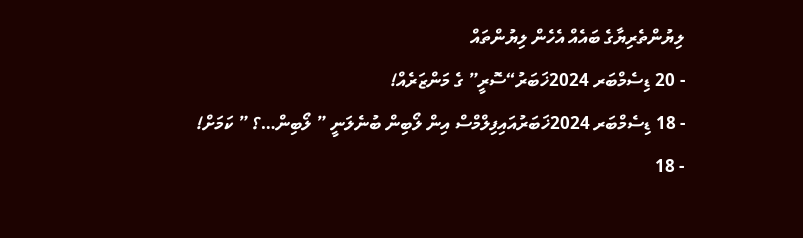ލިޔުންތެރިޔާގެ ބައެއް އެހެން ލިޔުންތައް
- 20 ޑިސެމްބަރ 2024ޚަބަރު“ސޮރީ” ގެ މަންޒަރެއް!
- 18 ޑިސެމްބަރ 2024ޚަބަރުއައިފިލްމްސް އިން ލޯބިން ބުނެލަނީ ” ލޯބިން…؟ ” ކަމަށް!
- 18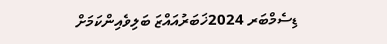ޑިސެމްބަރ 2024ޚަބަރުއައްޒަ ބަލިވެއިންކަމަށް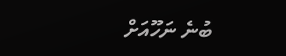ބުނެ ނަހޫއަށް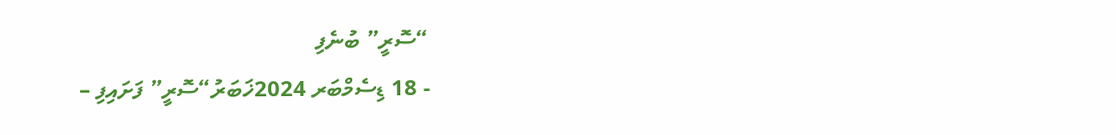“ސޮރީ” ބުނެފި
- 18 ޑިސެމްބަރ 2024ޚަބަރު“ސޮރީ” ފަށައިފި –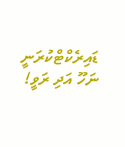ޑައިރެކްޓްކުރަނީ ނަހޫ އަދި ރަވީ!